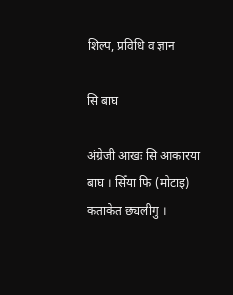शिल्प, प्रविधि व ज्ञान

सि बाघ

अंग्रेजी आखः सि आकारया बाघ । सिँया फि (मोटाइ) कताकेत छ्यलीगु ।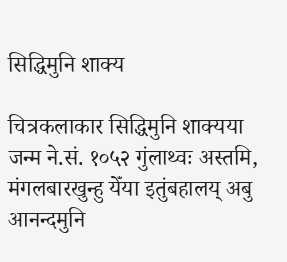सिद्धिमुनि शाक्य

चित्रकलाकार सिद्धिमुनि शाक्यया जन्म ने.सं. १०५२ गुंलाथ्वः अस्तमि, मंगलबारखुन्हु येँया इतुंबहालय् अबु आनन्दमुनि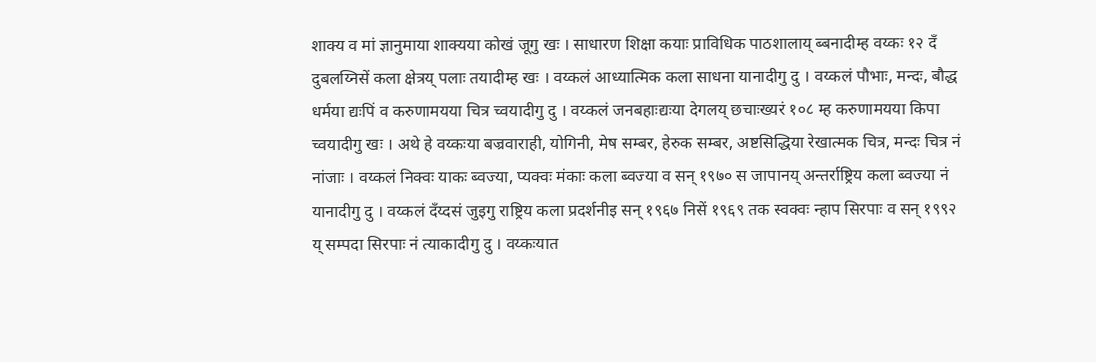शाक्य व मां ज्ञानुमाया शाक्यया कोखं जूगु खः । साधारण शिक्षा कयाः प्राविधिक पाठशालाय् ब्बनादीम्ह वय्कः १२ दँ दुबलय्निसें कला क्षेत्रय् पलाः तयादीम्ह खः । वय्कलं आध्यात्मिक कला साधना यानादीगु दु । वय्कलं पौभाः, मन्दः, बौद्ध धर्मया द्यःपिं व करुणामयया चित्र च्वयादीगु दु । वय्कलं जनबहाःद्यःया देगलय् छचाःख्यरं १०८ म्ह करुणामयया किपा च्वयादीगु खः । अथे हे वय्कःया बज्रवाराही, योगिनी, मेष सम्बर, हेरुक सम्बर, अष्टसिद्धिया रेखात्मक चित्र, मन्दः चित्र नं नांजाः । वय्कलं निक्वः याकः ब्वज्या, प्यक्वः मंकाः कला ब्वज्या व सन् १९७० स जापानय् अन्तर्राष्ट्रिय कला ब्वज्या नं यानादीगु दु । वय्कलं दँय्दसं जुइगु राष्ट्रिय कला प्रदर्शनीइ सन् १९६७ निसें १९६९ तक स्वक्वः न्हाप सिरपाः व सन् १९९२ य् सम्पदा सिरपाः नं त्याकादीगु दु । वय्कःयात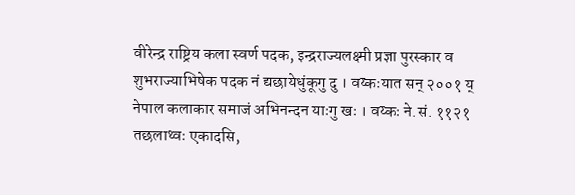वीरेन्द्र राष्ट्रिय कला स्वर्ण पदक, इन्द्रराज्यलक्ष्मी प्रज्ञा पुरस्कार व शुभराज्याभिषेक पदक नं द्यछायेधुंकूगु दु । वय्कःयात सन् २००१ य् नेपाल कलाकार समाजं अभिनन्दन याःगु खः । वय्कः ने.सं. ११२१ तछलाथ्वः एकादसि,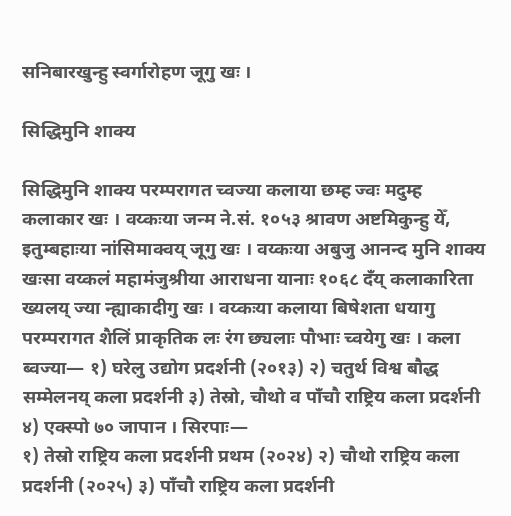सनिबारखुन्हु स्वर्गारोहण जूगु खः ।

सिद्धिमुनि शाक्य

सिद्धिमुनि शाक्य परम्परागत च्वज्या कलाया छम्ह ज्वः मदुम्ह कलाकार खः । वय्कःया जन्म ने.सं. १०५३ श्रावण अष्टमिकुन्हु येँ, इतुम्बहाःया नांसिमाक्वय् जूगु खः । वय्कःया अबुजु आनन्द मुनि शाक्य खःसा वय्कलं महामंजुश्रीया आराधना यानाः १०६८ दँय् कलाकारिता ख्यलय् ज्या न्ह्याकादीगु खः । वय्कःया कलाया बिषेशता धयागु परम्परागत शैलिं प्राकृतिक लः रंग छ्यलाः पौभाः च्वयेगु खः । कला ब्वज्या— १) घरेलु उद्योग प्रदर्शनी (२०१३) २) चतुर्थ विश्व बौद्ध सम्मेलनय् कला प्रदर्शनी ३) तेस्रो, चौथो व पाँचौ राष्ट्रिय कला प्रदर्शनी ४) एक्स्पो ७० जापान । सिरपाः—
१) तेस्रो राष्ट्रिय कला प्रदर्शनी प्रथम (२०२४) २) चौथो राष्ट्रिय कला प्रदर्शनी (२०२५) ३) पाँचौ राष्ट्रिय कला प्रदर्शनी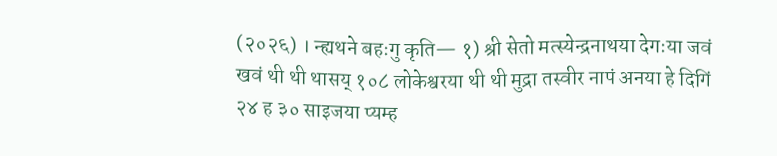(२०२६) । न्ह्यथने बहःगु कृति— १) श्री सेतो मत्स्येन्द्रनाथया देगःया जवं खवं थी थी थासय् १०८ लोकेश्वरया थी थी मुद्रा तस्वीर नापं अनया हे दिगिं २४ ह ३० साइजया प्यम्ह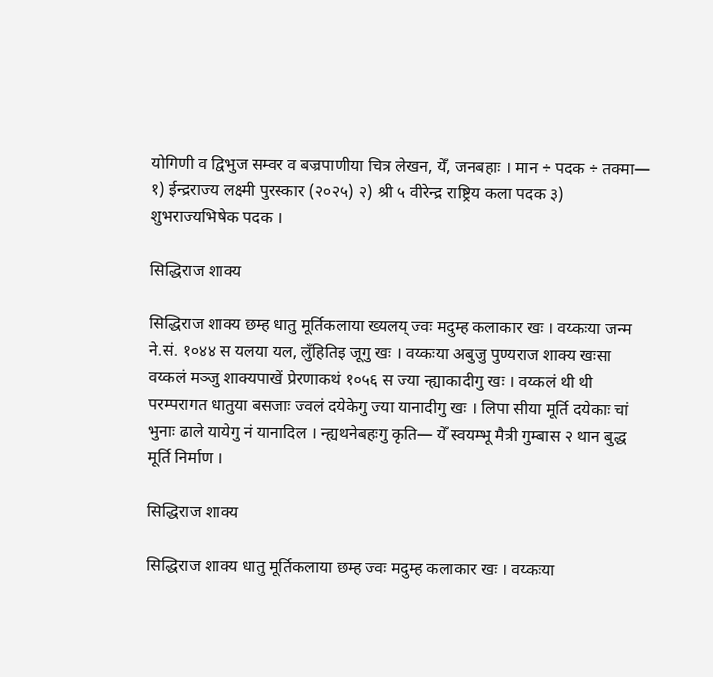योगिणी व द्विभुज सम्वर व बज्रपाणीया चित्र लेखन, येँ, जनबहाः । मान ÷ पदक ÷ तक्मा— १) ईन्द्रराज्य लक्ष्मी पुरस्कार (२०२५) २) श्री ५ वीरेन्द्र राष्ट्रिय कला पदक ३) शुभराज्यभिषेक पदक ।

सिद्धिराज शाक्य

सिद्धिराज शाक्य छम्ह धातु मूर्तिकलाया ख्यलय् ज्वः मदुम्ह कलाकार खः । वय्कःया जन्म ने.सं. १०४४ स यलया यल, लुँहितिइ जूगु खः । वय्कःया अबुजु पुण्यराज शाक्य खःसा वय्कलं मञ्जु शाक्यपाखें प्रेरणाकथं १०५६ स ज्या न्ह्याकादीगु खः । वय्कलं थी थी परम्परागत धातुया बसजाः ज्वलं दयेकेगु ज्या यानादीगु खः । लिपा सीया मूर्ति दयेकाः चां भुनाः ढाले यायेगु नं यानादिल । न्ह्यथनेबहःगु कृति— येँ स्वयम्भू मैत्री गुम्बास २ थान बुद्ध मूर्ति निर्माण ।

सिद्धिराज शाक्य

सिद्धिराज शाक्य धातु मूर्तिकलाया छम्ह ज्वः मदुम्ह कलाकार खः । वय्कःया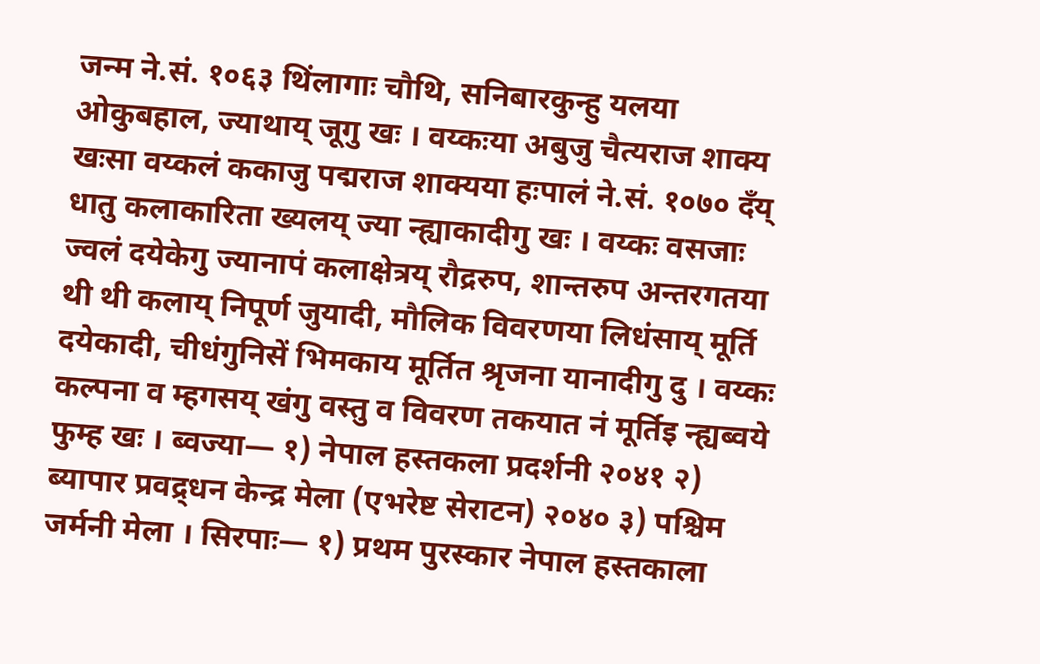जन्म ने.सं. १०६३ थिंलागाः चौथि, सनिबारकुन्हु यलया ओकुबहाल, ज्याथाय् जूगु खः । वय्कःया अबुजु चैत्यराज शाक्य खःसा वय्कलं ककाजु पद्मराज शाक्यया हःपालं ने.सं. १०७० दँय् धातु कलाकारिता ख्यलय् ज्या न्ह्याकादीगु खः । वय्कः वसजाः ज्वलं दयेकेगु ज्यानापं कलाक्षेत्रय् रौद्ररुप, शान्तरुप अन्तरगतया थी थी कलाय् निपूर्ण जुयादी, मौलिक विवरणया लिधंसाय् मूर्ति दयेकादी, चीधंगुनिसें भिमकाय मूर्तित श्रृजना यानादीगु दु । वय्कः कल्पना व म्हगसय् खंगु वस्तु व विवरण तकयात नं मूर्तिइ न्ह्यब्वये फुम्ह खः । ब्वज्या— १) नेपाल हस्तकला प्रदर्शनी २०४१ २) ब्यापार प्रवद्र्धन केन्द्र मेला (एभरेष्ट सेराटन) २०४० ३) पश्चिम जर्मनी मेला । सिरपाः— १) प्रथम पुरस्कार नेपाल हस्तकाला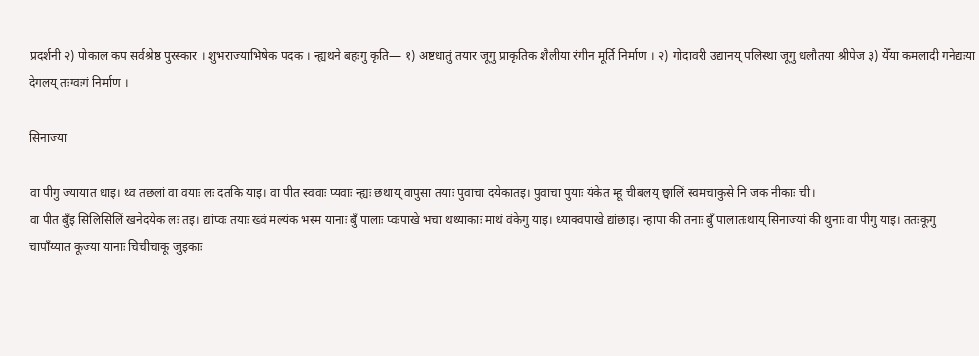प्रदर्शनी २) पोकाल कप सर्वश्रेष्ठ पुरस्कार । शुभराज्याभिषेक पदक । न्ह्यथने बहःगु कृति— १) अष्टधातुं तयार जूगु प्राकृतिक शैलीया रंगीन मूर्ति निर्माण । २) गोदावरी उद्यानय् पलिस्था जूगु धलौतया श्रीपेज ३) येँया कमलादी गनेद्यःया देगलय् तःग्वःगं निर्माण ।

सिनाज्या

वा पीगु ज्यायात धाइ। थ्व तछलां वा वयाः लः दतकि याइ। वा पीत स्ववाः प्यवाः न्ह्यः छथाय् वापुसा तयाः पुवाचा दयेकातइ। पुवाचा पुयाः यंकेत म्हू चीबलय् छ्वालिं स्वमचाकुसे नि जक नीकाः ची।
वा पीत बुँइ सिलिसिलिं खनेदयेक लः तइ। द्यांप्वः तयाः ख्वं मल्यंक भस्म यानाः बुँ पालाः प्वःपाखे भचा थथ्याकाः माथं वंकेगु याइ। ध्याक्वपाखे द्यांछाइ। न्हापा की तनाः बुँ पालातःथाय् सिनाज्यां की थुनाः वा पीगु याइ। ततःकूगु चापाँय्यात कूज्या यानाः चिचीचाकू जुइकाः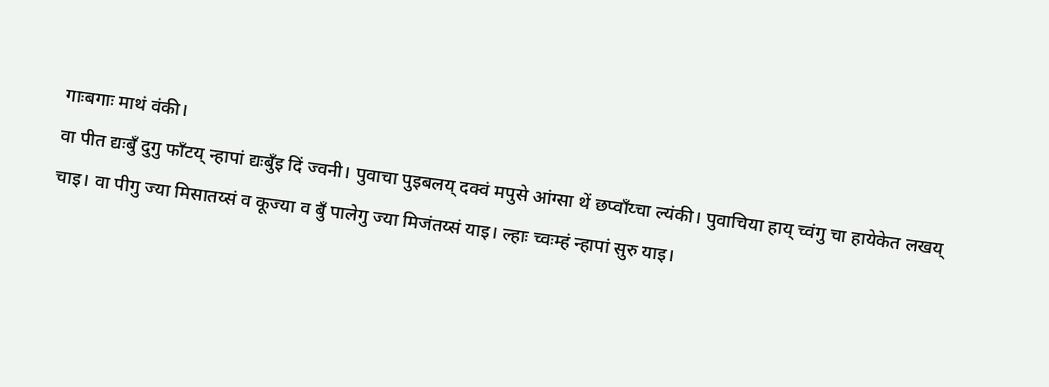गाःबगाः माथं वंकी।
वा पीत द्यःबुँ दुगु फाँटय् न्हापां द्यःबुँइ दिं ज्वनी। पुवाचा पुइबलय् दक्वं मपुसे आंग्सा थें छप्वाँय्चा ल्यंकी। पुवाचिया हाय् च्वंगु चा हायेकेत लखय् चाइ। वा पीगु ज्या मिसातय्सं व कूज्या व बुँ पालेगु ज्या मिजंतय्सं याइ। ल्हाः च्वःम्हं न्हापां सुरु याइ।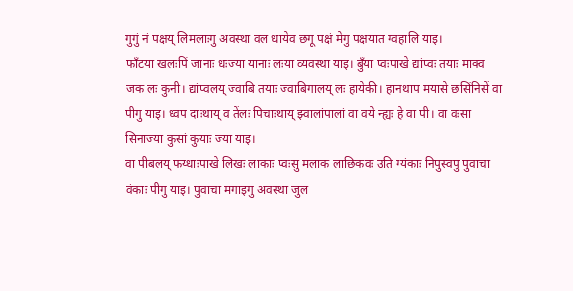गुगुं नं पक्षय् लिमलाःगु अवस्था वल धायेव छगू पक्षं मेगु पक्षयात ग्वहालि याइ।
फाँटया खलःपिं जानाः धःज्या यानाः लःया व्यवस्था याइ। बुँया प्वःपाखे द्यांप्वः तयाः माक्व जक लः कुनी। द्यांप्वलय् ज्वाबि तयाः ज्वाबिगालय् लः हायेकी। हानथाप मयासे छसिंनिसें वा पीगु याइ। ध्वप दाःथाय् व तेंलः पिचाःथाय् झ्वालांपालां वा वये न्ह्यः हे वा पी। वा वःसा सिनाज्या कुसां कुयाः ज्या याइ।
वा पीबलय् फय्धाःपाखे लिखः लाकाः प्वःसु मलाक लाछिकवः उति ग्यंकाः निपुस्वपु पुवाचा वंकाः पीगु याइ। पुवाचा मगाइगु अवस्था जुल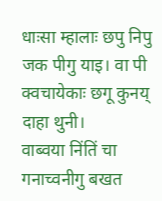धाःसा म्हालाः छपु निपु जक पीगु याइ। वा पी क्वचायेकाः छगू कुनय् दाहा थुनी।
वाब्वया निंतिं चा गनाच्वनीगु बखत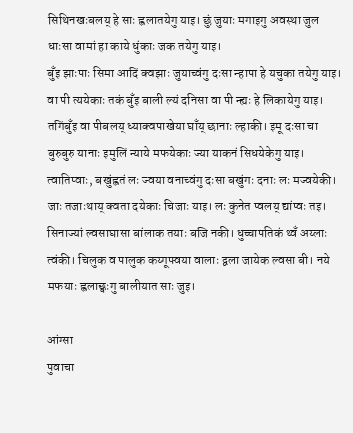सिथिनखःबलय् हे साः ह्वलातयेगु याइ। छुं जुयाः मगाइगु अवस्था जुल धाःसा वामां हा काये धुंकाः जक तयेगु याइ।
बुँइ झाःपाः सिमा आदिं क्वझाः जुयाच्वंगु दःसा न्हापा हे यचुका तयेगु याइ। वा पी त्ययेकाः तकं बुँइ बाली ल्यं दनिसा वा पी न्ह्यः हे लिकायेगु याइ।
तगिंबुँइ वा पीबलय् ध्याक्वपाखेया घाँय् छानाः ल्हाकी। इमू दःसा चा बुरुबुरु यानाः इमुलिं न्याये मफयेकाः ज्या याकनं सिधयेकेगु याइ। त्वातिप्वाः, बखुंह्वतं लः ज्वया वनाच्वंगु दःसा बखुंगः दनाः लः मज्वयेकी। जाः तजाःथाय् क्वता दयेकाः चिजाः याइ। लः कुनेत प्वलय् द्यांप्वः तइ। सिनाज्यां ल्वसाघासा बांलाक तयाः बजि नकी। धुच्चापतिकं थ्वँ अय्लाः त्वंकी। चिलुक व पालुक कय्गूफ्वया वालाः द्वला जायेक ल्वसा बी। नये मफयाः ह्वलाछ्वःगु बालीयात साः जुइ।

आंग्सा
पुवाचा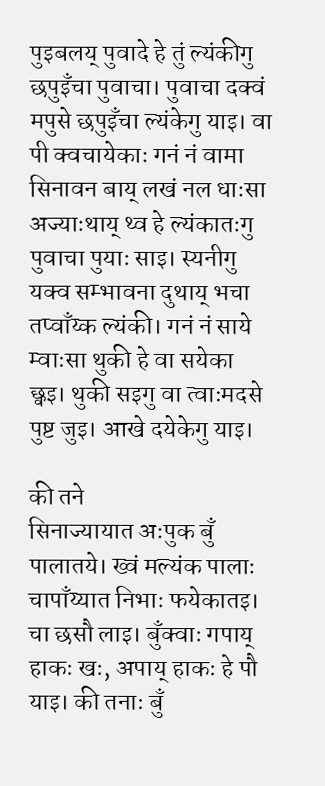पुइबलय् पुवादे हे तुं ल्यंकीगु छपुइँचा पुवाचा। पुवाचा दक्वं मपुसे छपुइँचा ल्यंकेगु याइ। वा पी क्वचायेकाः गनं नं वामा सिनावन बाय् लखं नल धाःसा अज्याःथाय् थ्व हे ल्यंकातःगु पुवाचा पुयाः साइ। स्यनीगु यक्व सम्भावना दुथाय् भचा तप्वाँय्क ल्यंकी। गनं नं साये म्वाःसा थुकी हे वा सयेका छ्वइ। थुकी सइगु वा त्वाःमदसे पुष्ट जुइ। आखे दयेकेगु याइ।

की तने
सिनाज्यायात अःपुक बुँ पालातये। ख्वं मल्यंक पालाः चापाँय्यात निभाः फयेकातइ। चा छसौ लाइ। बुँक्वाः गपाय् हाकः खः, अपाय् हाकः हे पौ याइ। की तनाः बुँ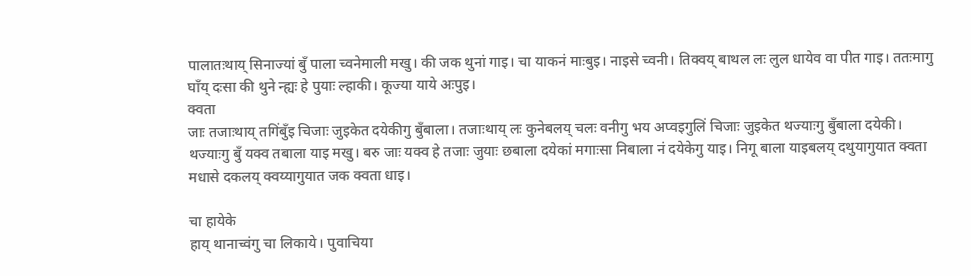पालातःथाय् सिनाज्यां बुँ पाला च्वनेमाली मखु। की जक थुनां गाइ। चा याकनं माःबुइ। नाइसे च्वनी। तिक्वय् बाथल लः लुल धायेव वा पीत गाइ। ततःमागु घाँय् दःसा की थुने न्ह्यः हे पुयाः ल्हाकी। कूज्या याये अःपुइ।
क्वता
जाः तजाःथाय् तगिंबुँइ चिजाः जुइकेत दयेकीगु बुँबाला। तजाःथाय् लः कुनेबलय् चलः वनीगु भय अप्वइगुलिं चिजाः जुइकेत थज्याःगु बुँबाला दयेकी। थज्याःगु बुँ यक्व तबाला याइ मखु। बरु जाः यक्व हे तजाः जुयाः छबाला दयेकां मगाःसा निबाला नं दयेकेगु याइ। निगू बाला याइबलय् दथुयागुयात क्वता मधासे दकलय् क्वय्यागुयात जक क्वता धाइ।

चा हायेके
हाय् थानाच्वंगु चा लिकाये। पुवाचिया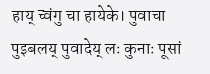हाय् च्वंगु चा हायेके। पुवाचा पुइबलय् पुवादेय् लः कुनाः पूसां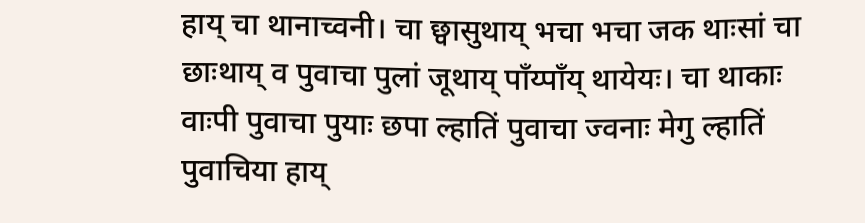हाय् चा थानाच्वनी। चा छ्वासुथाय् भचा भचा जक थाःसां चा छाःथाय् व पुवाचा पुलां जूथाय् पाँय्पाँय् थायेयः। चा थाकाः वाःपी पुवाचा पुयाः छपा ल्हातिं पुवाचा ज्वनाः मेगु ल्हातिं पुवाचिया हाय्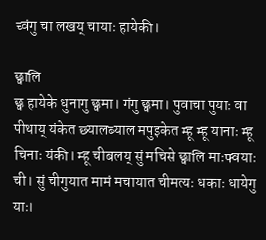च्वंगु चा लखय् चायाः हायेकी।

छ्वालि
छ्व हायेके धुनागु छ्वमा। गंगु छ्वमा। पुवाचा पुयाः वा पीथाय् यंकेत छ्यालब्याल मपुइकेत म्हू म्हू यानाः म्हू चिनाः यंकी। म्हू चीबलय् सुं मचिसे छ्वालि माःफ्वयाः ची। सुं चीगुयात मामं मचायात चीमत्यः धकाः धायेगु याः।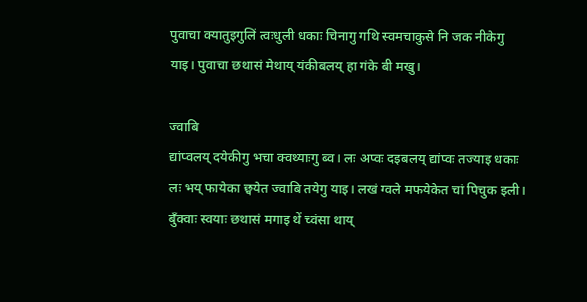पुवाचा क्यातुइगुलिं त्वःधुली धकाः चिनागु गथि स्वमचाकुसे नि जक नीकेगु याइ। पुवाचा छथासं मेथाय् यंकीबलय् हा गंके बी मखु।

ज्वाबि
द्यांप्वलय् दयेकीगु भचा क्वथ्याःगु ब्व। लः अप्वः दइबलय् द्यांप्वः तज्याइ धकाः लः भय् फायेका छ्वयेत ज्वाबि तयेगु याइ। लखं ग्वले मफयेकेत चां पिचुक इली। बुँक्वाः स्वयाः छथासं मगाइ थें च्वंसा थाय्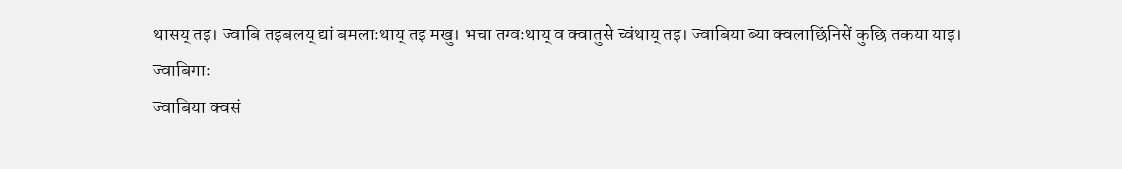थासय् तइ। ज्वाबि तइबलय् द्यां बमलाःथाय् तइ मखु। भचा तग्वःथाय् व क्वातुसे च्वंथाय् तइ। ज्वाबिया ब्या क्वलाछिंनिसें कुछि तकया याइ।
ज्वाबिगाः
ज्वाबिया क्वसं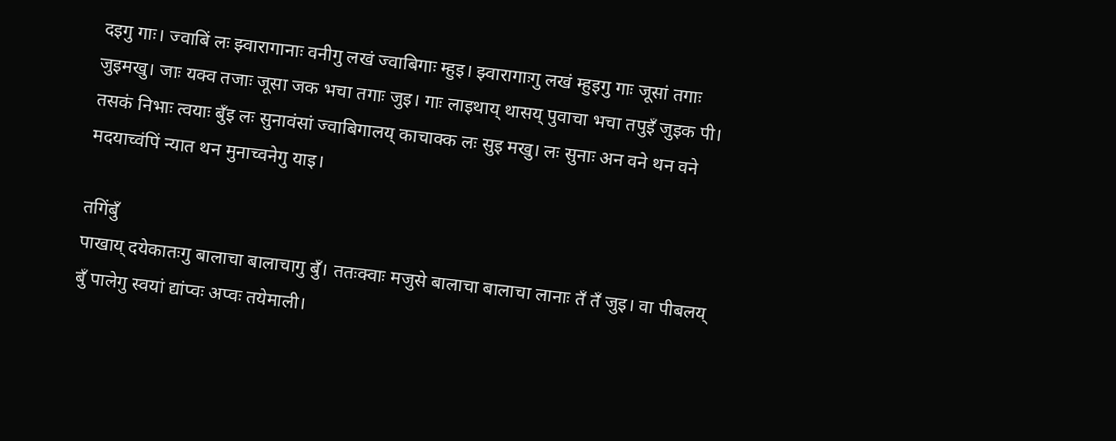दइगु गाः। ज्वाबिं लः झ्वारागानाः वनीगु लखं ज्वाबिगाः म्हुइ। झ्वारागाःगु लखं म्हुइगु गाः जूसां तगाः जुइमखु। जाः यक्व तजाः जूसा जक भचा तगाः जुइ। गाः लाइथाय् थासय् पुवाचा भचा तपुइँ जुइक पी। तसकं निभाः त्वयाः बुँइ लः सुनावंसां ज्वाबिगालय् काचाक्क लः सुइ मखु। लः सुनाः अन वने थन वने मदयाच्वंपिं न्यात थन मुनाच्वनेगु याइ।

तगिंबुँ
पाखाय् दयेकातःगु बालाचा बालाचागु बुँ। ततःक्वाः मजुसे बालाचा बालाचा लानाः तँ तँ जुइ। वा पीबलय् बुँ पालेगु स्वयां द्यांप्वः अप्वः तयेमाली।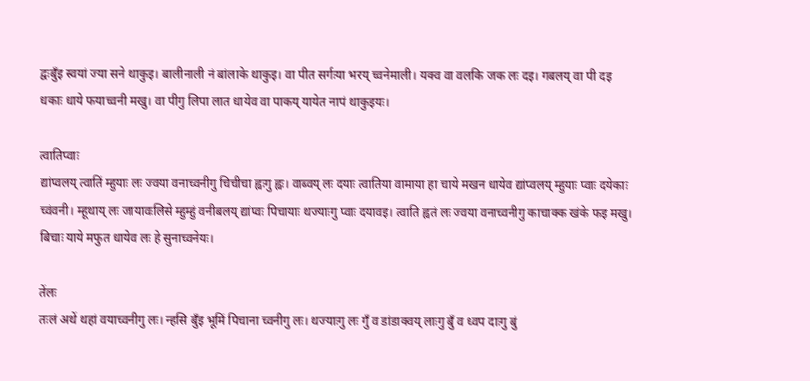द्वःबुँइ स्वयां ज्या सने थाकुइ। बालीनाली नं बांलाके थाकुइ। वा पीत सर्गःया भरय् च्वनेमाली। यक्व वा वलकि जक लः दइ। गबलय् वा पी दइ धकाः धाये फयाच्वनी मखु। वा पीगु लिपा लात धायेव वा पाकय् यायेत नापं थाकुइयः।

त्वातिप्वाः
द्यांप्वलय् त्वातिं म्हुयाः लः ज्वया वनाच्वनीगु चिचीचा ह्वःगु ह्वः। वाब्वय् लः दयाः त्वातिया वामाया हा चाये मखन धायेव द्यांप्वलय् म्हुयाः प्वाः दयेकाः च्वंवनी। म्हूथाय् लः जायावःलिसे म्हुम्हुं वनीबलय् द्यांप्वः पिचायाः थज्याःगु प्वाः दयावइ। त्वाति ह्वतं लः ज्वया वनाच्वनीगु काचाक्क खंके फइ मखु। बिचाः याये मफुत धायेव लः हे सुनाच्वनेयः।

तेंलः
तःलं अथें थहां वयाच्वनीगु लः। न्हसि बुँइ भूमिं पिचाना च्वनीगु लः। थज्याःगु लः गुँ व डांडाक्वय् लाःगु बुँ व ध्वप दाःगु बुं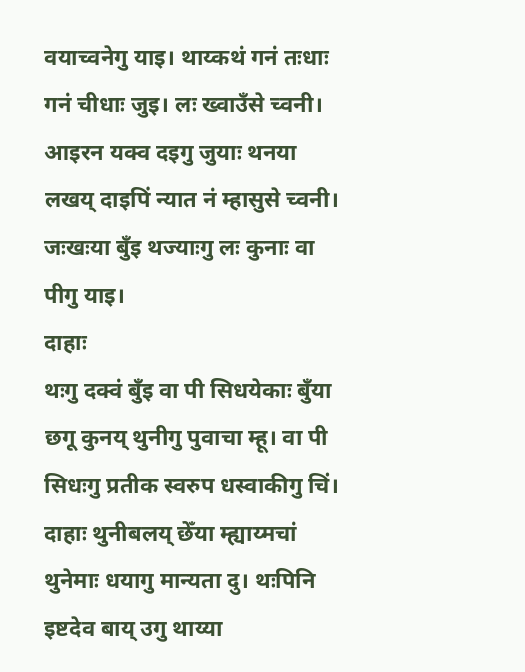वयाच्वनेगु याइ। थाय्कथं गनं तःधाः गनं चीधाः जुइ। लः ख्वाउँसे च्वनी। आइरन यक्व दइगु जुयाः थनया लखय् दाइपिं न्यात नं म्हासुसे च्वनी। जःखःया बुँइ थज्याःगु लः कुनाः वा पीगु याइ।
दाहाः
थःगु दक्वं बुँइ वा पी सिधयेकाः बुँया छगू कुनय् थुनीगु पुवाचा म्हू। वा पी सिधःगु प्रतीक स्वरुप धस्वाकीगु चिं। दाहाः थुनीबलय् छेँया म्ह्याय्मचां थुनेमाः धयागु मान्यता दु। थःपिनि इष्टदेव बाय् उगु थाय्या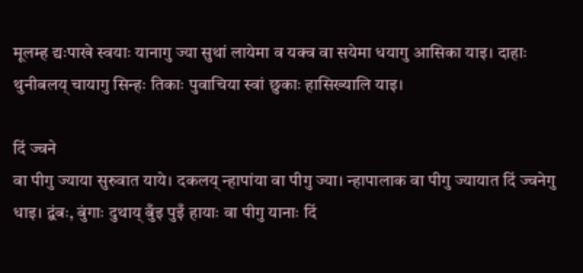मूलम्ह द्यःपाखे स्वयाः यानागु ज्या सुथां लायेमा व यक्व वा सयेमा धयागु आसिका याइ। दाहाः थुनीबलय् चायागु सिन्हः तिकाः पुवाचिया स्वां छुकाः हासिख्यालि याइ।

दिं ज्वने
वा पीगु ज्याया सुरुवात याये। दकलय् न्हापांया वा पीगु ज्या। न्हापालाक वा पीगु ज्यायात दिं ज्वनेगु धाइ। द्वंबः, बुंगाः दुथाय् बुँइ पुइँ हायाः वा पीगु यानाः दिं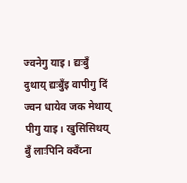ज्वनेगु याइ। द्यःबुँ दुथाय् द्यःबुँइ वापीगु दिं ज्वन धायेव जक मेथाय् पीगु याइ। खुसिसिथय् बुँ लाःपिनि क्वँय्ना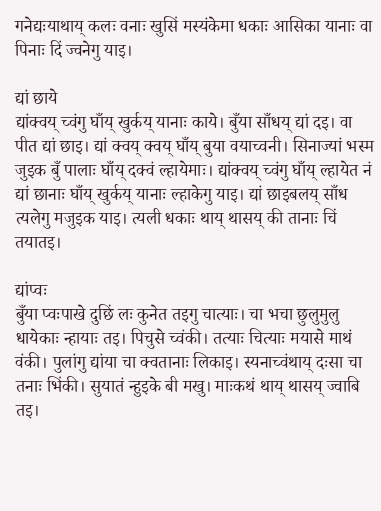गनेद्यःयाथाय् कलः वनाः खुसिं मस्यंकेमा धकाः आसिका यानाः वा पिनाः दिं ज्वनेगु याइ।

द्यां छाये
द्यांक्वय् च्वंगु घाँय् खुर्कय् यानाः काये। बुँया साँधय् द्यां दइ। वा पीत द्यां छाइ। द्यां क्वय् क्वय् घाँय् बुया वयाच्वनी। सिनाज्यां भस्म जुइक बुँ पालाः घाँय् दक्वं ल्हायेमाः। द्यांक्वय् च्वंगु घाँय् ल्हायेत नं द्यां छानाः घाँय् खुर्कय् यानाः ल्हाकेगु याइ। द्यां छाइबलय् साँध त्यलेगु मजुइक याइ। त्यली धकाः थाय् थासय् की तानाः चिं तयातइ।

द्यांप्वः
बुँया प्वःपाखे दुछिं लः कुनेत तइगु चात्याः। चा भचा छुलुमुलु धायेकाः न्हायाः तइ। पिचुसे च्वंकी। तत्याः चित्याः मयासे माथं वंकी। पुलांगु द्यांया चा क्वतानाः लिकाइ। स्यनाच्वंथाय् दःसा चा तनाः भिंकी। सुयातं न्हुइके बी मखु। माःकथं थाय् थासय् ज्वाबि तइ।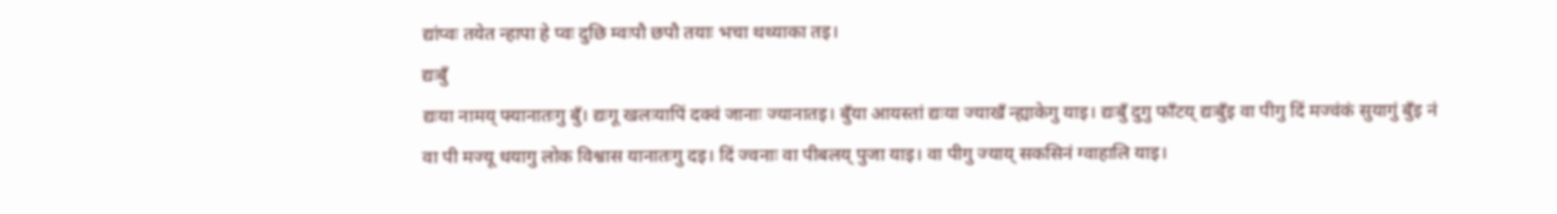द्यांप्वः तयेत न्हापा हे प्वः दुछि म्वःपौ छपौ तयाः भचा थथ्याका तइ।
द्यःबुँ
द्यःया नामय् फ्यानातःगु बुँ। द्यःगू खलःयापिं दक्वं जानाः ज्यानातइ। बुँया आयस्तां द्यःया ज्याखँ न्ह्याकेगु याइ। द्यःबुँ दुगु फाँटय् द्यःबुँइ वा पीगु दिं मज्वंकं सुयागुं बुँइ नं वा पी मज्यू धयागु लोक विश्वास यानातःगु दइ। दिं ज्वनाः वा पीबलय् पुजा याइ। वा पीगु ज्याय् सकसिनं ग्वाहालि याइ।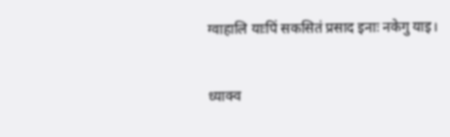ग्वाहालि याःपिं सकसितं प्रसाद इनाः नकेगु याइ।

ध्याक्व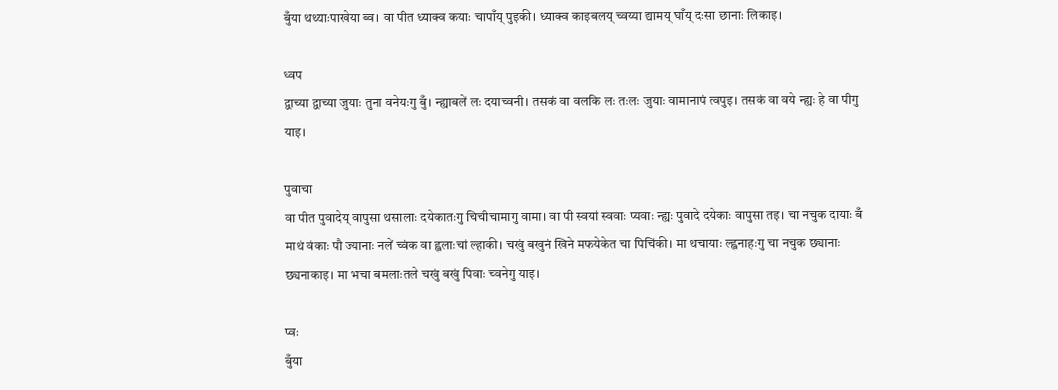बुँया थथ्याःपाखेया ब्व। वा पीत ध्याक्व कयाः चापाँय् पुइकी। ध्याक्व काइबलय् च्वय्या द्यामय् घाँय् दःसा छानाः लिकाइ।

ध्वप
द्वाच्या द्वाच्या जुयाः तुना वनेयःगु बुँ। न्ह्याबलें लः दयाच्वनी। तसकं वा वलकि लः तःलः जुयाः वामानापं त्वपुइ। तसकं वा वये न्ह्यः हे वा पीगु याइ।

पुवाचा
वा पीत पुवादेय् वापुसा थसालाः दयेकातःगु चिचीचामागु वामा। वा पी स्वयां स्ववाः प्यवाः न्ह्यः पुवादे दयेकाः वापुसा तइ। चा नचुक दायाः बँ माथं वंकाः पौ ज्यानाः नलें च्वंक वा ह्वलाःचां ल्हाकी। चखुं बखुनं खिने मफयेकेत चा पिचिंकी। मा थचायाः ल्ह्वनाहःगु चा नचुक छ्यानाः छ्यनाकाइ। मा भचा बमलाःतले चखुं बखुं पिवाः च्वनेगु याइ।

प्वः
बुँया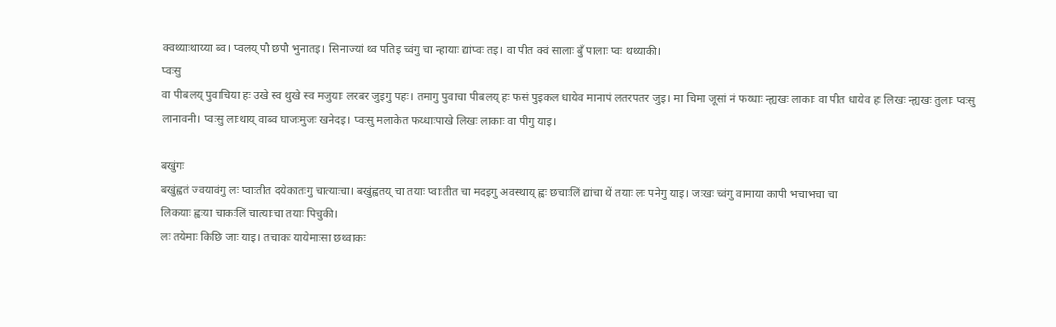क्वथ्याःथाय्या ब्व। प्वलय् पौ छपौ भुनातइ। सिनाज्यां थ्व पतिइ च्वंगु चा न्हायाः द्यांप्वः तइ। वा पीत क्वं सालाः बुँ पालाः प्वः थथ्याकी।
प्वःसु
वा पीबलय् पुवाचिया हः उखे स्व थुखे स्व मजुयाः लरबर जुइगु पहः। तमागु पुवाचा पीबलय् हः फसं पुइकल धायेव मानापं लतरपतर जुइ। मा चिमा जूसां नं फय्धाः न्ह्यखः लाकाः वा पीत धायेव हः लिखः न्ह्यखः तुलाः प्वःसु लानावनी। प्वःसु लाःथाय् वाब्व घाजःमुजः खनेदइ। प्वःसु मलाकेत फय्धाःपाखे लिखः लाकाः वा पीगु याइ।

बखुंगः
बखुंह्वतं ज्वयावंगु लः प्वाःतीत दयेकातःगु चात्याःचा। बखुंह्वतय् चा तयाः प्वाःतीत चा मदइगु अवस्थाय् ह्वः छचाःलिं द्यांचा थें तयाः लः पनेगु याइ। जःखः च्वंगु वामाया कापी भचाभचा चा
लिकयाः ह्वःया चाकःलिं चात्याःचा तयाः पिचुकी।
लः तयेमाः किछि जाः याइ। तचाकः यायेमाःसा छथ्वाकः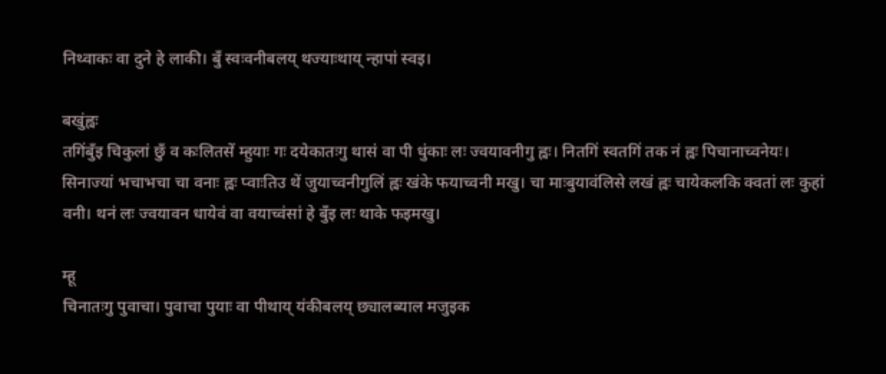निथ्वाकः वा दुने हे लाकी। बुँ स्वःवनीबलय् थज्याःथाय् न्हापां स्वइ।

बखुंह्वः
तगिंबुँइ चिकुलां छुँ व कःलितसें म्हुयाः गः दयेकातःगु थासं वा पी धुंकाः लः ज्वयावनीगु ह्वः। नितगिं स्वतगिं तक नं ह्वः पिचानाच्वनेयः। सिनाज्यां भचाभचा चा वनाः ह्वः प्वाःतिउ थें जुयाच्वनीगुलिं ह्वः खंके फयाच्वनी मखु। चा माःबुयावंलिसे लखं ह्वः चायेकलकि क्वतां लः कुहां वनी। थनं लः ज्वयावन धायेवं वा वयाच्वंसां हे बुँइ लः थाके फइमखु।

म्हू
चिनातःगु पुवाचा। पुवाचा पुयाः वा पीथाय् यंकीबलय् छ्यालब्याल मजुइक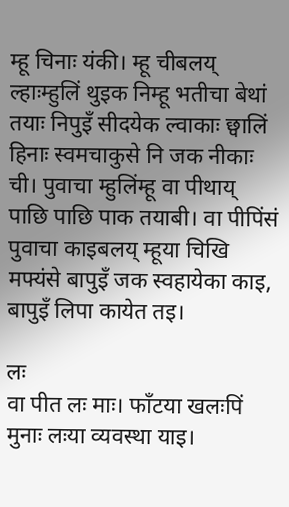म्हू चिनाः यंकी। म्हू चीबलय् ल्हाःम्हुलिं थुइक निम्हू भतीचा बेथां तयाः निपुइँ सीदयेक ल्वाकाः छ्वालिं हिनाः स्वमचाकुसे नि जक नीकाः ची। पुवाचा म्हुलिंम्हू वा पीथाय् पाछि पाछि पाक तयाबी। वा पीपिंसं पुवाचा काइबलय् म्हूया चिखि मफ्यंसे बापुइँ जक स्वहायेका काइ, बापुइँ लिपा कायेत तइ।

लः
वा पीत लः माः। फाँटया खलःपिं मुनाः लःया व्यवस्था याइ।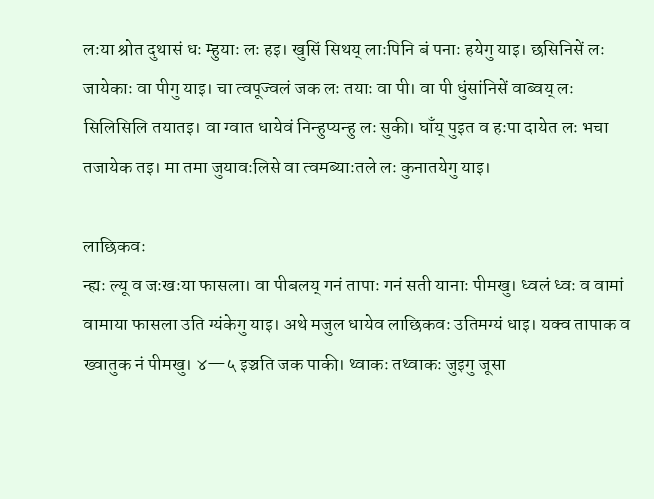लःया श्रोत दुथासं धः म्हुयाः लः हइ। खुसिं सिथय् लाःपिनि बं पनाः हयेगु याइ। छसिनिसें लः जायेकाः वा पीगु याइ। चा त्वपूज्वलं जक लः तयाः वा पी। वा पी धुंसांनिसें वाब्वय् लः सिलिसिलि तयातइ। वा ग्वात धायेवं निन्हुप्यन्हु लः सुकी। घाँय् पुइत व हःपा दायेत लः भचा तजायेक तइ। मा तमा जुयावःलिसे वा त्वमब्याःतले लः कुनातयेगु याइ।

लाछिकवः
न्ह्यः ल्यू व जःखःया फासला। वा पीबलय् गनं तापाः गनं सती यानाः पीमखु। ध्वलं ध्वः व वामां वामाया फासला उति ग्यंकेगु याइ। अथे मजुल धायेव लाछिकवः उतिमग्यं धाइ। यक्व तापाक व ख्वातुक नं पीमखु। ४—५ इञ्चति जक पाकी। थ्वाकः तथ्वाकः जुइगु जूसा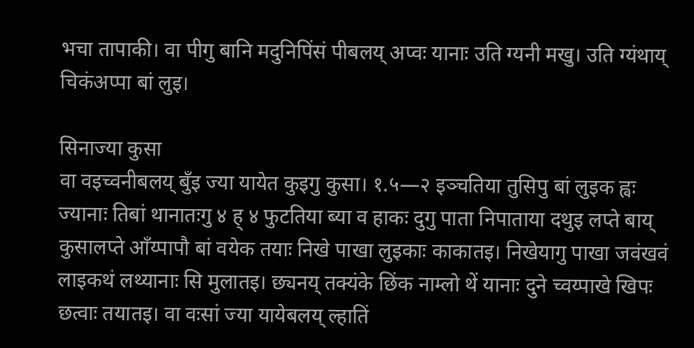भचा तापाकी। वा पीगु बानि मदुनिपिंसं पीबलय् अप्वः यानाः उति ग्यनी मखु। उति ग्यंथाय् चिकंअप्पा बां लुइ।

सिनाज्या कुसा
वा वइच्वनीबलय् बुँइ ज्या यायेत कुइगु कुसा। १.५—२ इञ्चतिया तुसिपु बां लुइक ह्वः ज्यानाः तिबां थानातःगु ४ ह् ४ फुटतिया ब्या व हाकः दुगु पाता निपाताया दथुइ लप्ते बाय् कुसालप्ते आँय्पापौ बां वयेक तयाः निखे पाखा लुइकाः काकातइ। निखेयागु पाखा जवंखवं लाइकथं लथ्यानाः सि मुलातइ। छ्यनय् तक्यंके छिंक नाम्लो थें यानाः दुने च्वय्पाखे खिपः छत्वाः तयातइ। वा वःसां ज्या यायेबलय् ल्हातिं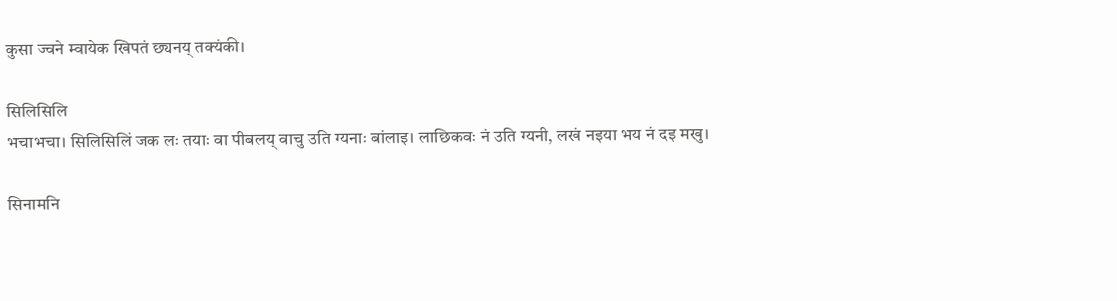कुसा ज्वने म्वायेक खिपतं छ्यनय् तक्यंकी।

सिलिसिलि
भचाभचा। सिलिसिलिं जक लः तयाः वा पीबलय् वाचु उति ग्यनाः बांलाइ। लाछिकवः नं उति ग्यनी, लखं नइया भय नं दइ मखु।

सिनामनि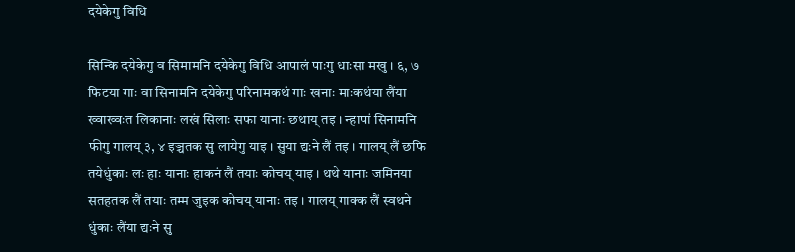दयेकेगु विधि

सिन्कि दयेकेगु व सिमामनि दयेकेगु विधि आपालं पाःगु धाःसा मखु । ६, ७ फिटया गाः वा सिनामनि दयेकेगु परिनामकथं गाः खनाः माःकथंया लैंया ख्वाख्वःत लिकानाः लखं सिलाः सफा यानाः छथाय् तइ । न्हापां सिनामनि फीगु गालय् ३, ४ इञ्चतक सु लायेगु याइ । सुया द्यःने लैं तइ । गालय् लैं छफि तयेधुंकाः लः हाः यानाः हाकनं लैं तयाः कोचय् याइ । थथे यानाः जमिनया सतहतक लैं तयाः तम्म जुइक कोचय् यानाः तइ । गालय् गाक्क लैं स्वथने धुंकाः लैंया द्यःने सु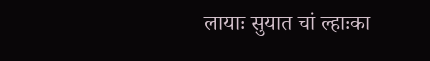लायाः सुयात चां ल्हाःका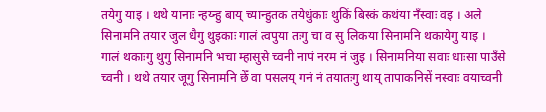तयेगु याइ । थथे यानाः न्हय्न्हु बाय् च्यान्हुतक तयेधुंकाः थुकिं बिस्कं कथंया नँस्वाः वइ । अले सिनामनि तयार जुल धैगु थुइकाः गालं त्वपुया तःगु चा व सु लिकया सिनामनि थकायेगु याइ । गालं थकाःगु थुगु सिनामनि भचा म्हासुसे च्वनी नापं नरम नं जुइ । सिनामनिया सवाः धाःसा पाउँसे च्वनी । थथे तयार जूगु सिनामनि छेँ वा पसलय् गनं नं तयातःगु थाय् तापाकनिसें नस्वाः वयाच्वनी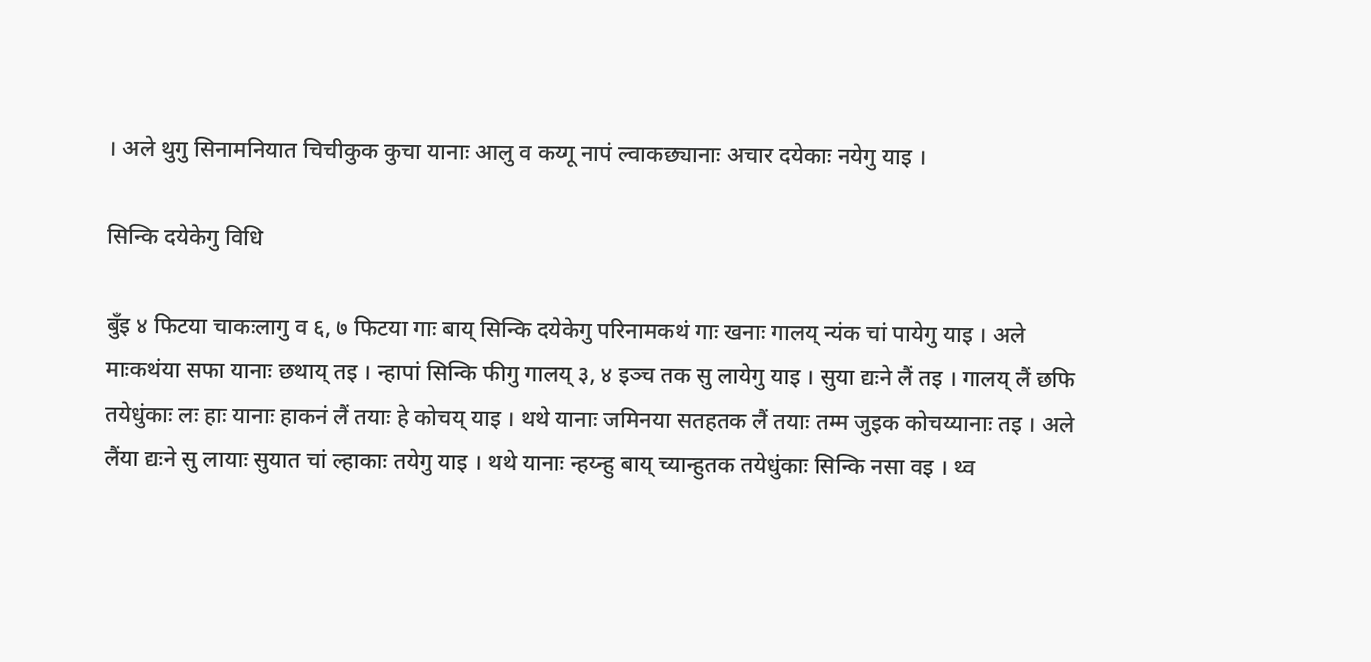। अले थुगु सिनामनियात चिचीकुक कुचा यानाः आलु व कय्गू नापं ल्वाकछ्यानाः अचार दयेकाः नयेगु याइ ।

सिन्कि दयेकेगु विधि

बुँइ ४ फिटया चाकःलागु व ६, ७ फिटया गाः बाय् सिन्कि दयेकेगु परिनामकथं गाः खनाः गालय् न्यंक चां पायेगु याइ । अले माःकथंया सफा यानाः छथाय् तइ । न्हापां सिन्कि फीगु गालय् ३, ४ इञ्च तक सु लायेगु याइ । सुया द्यःने लैं तइ । गालय् लैं छफि तयेधुंकाः लः हाः यानाः हाकनं लैं तयाः हे कोचय् याइ । थथे यानाः जमिनया सतहतक लैं तयाः तम्म जुइक कोचय्यानाः तइ । अले लैंया द्यःने सु लायाः सुयात चां ल्हाकाः तयेगु याइ । थथे यानाः न्हय्न्हु बाय् च्यान्हुतक तयेधुंकाः सिन्कि नसा वइ । थ्व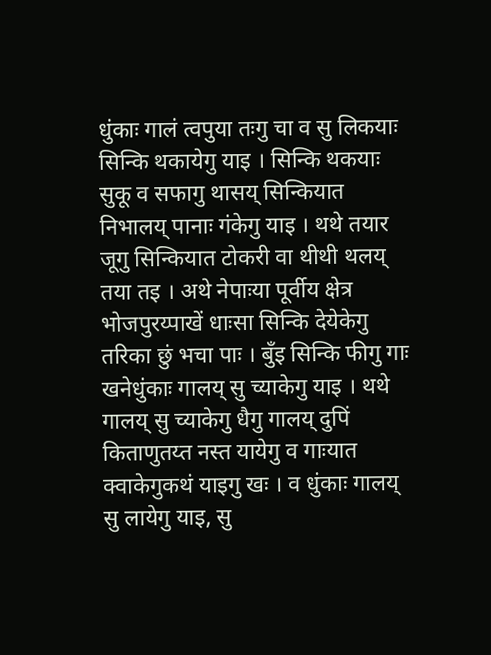धुंकाः गालं त्वपुया तःगु चा व सु लिकयाः सिन्कि थकायेगु याइ । सिन्कि थकयाः सुकू व सफागु थासय् सिन्कियात निभालय् पानाः गंकेगु याइ । थथे तयार जूगु सिन्कियात टोकरी वा थीथी थलय् तया तइ । अथे नेपाःया पूर्वीय क्षेत्र भोजपुरय्पाखें धाःसा सिन्कि देयेकेगु तरिका छुं भचा पाः । बुँइ सिन्कि फीगु गाः खनेधुंकाः गालय् सु च्याकेगु याइ । थथे गालय् सु च्याकेगु धैगु गालय् दुपिं किताणुतय्त नस्त यायेगु व गाःयात क्वाकेगुकथं याइगु खः । व धुंकाः गालय् सु लायेगु याइ, सु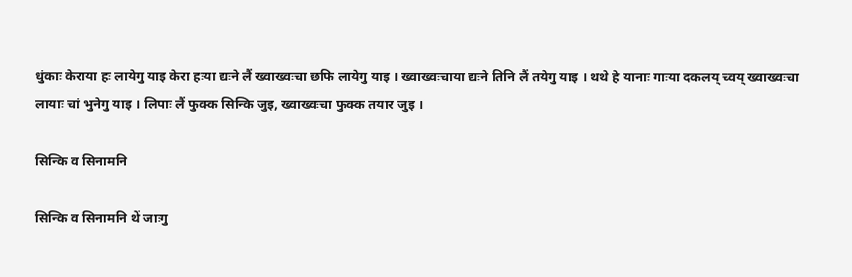धुंकाः केराया हः लायेगु याइ केरा हःया द्यःने लैं ख्वाख्वःचा छफि लायेगु याइ । ख्वाख्वःचाया द्यःने तिनि लैं तयेगु याइ । थथे हे यानाः गाःया दकलय् च्वय् ख्वाख्वःचा लायाः चां भुनेगु याइ । लिपाः लैं फुक्क सिन्कि जुइ, ख्वाख्वःचा फुक्क तयार जुइ ।

सिन्कि व सिनामनि

सिन्कि व सिनामनि थें जाःगु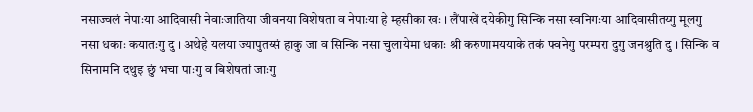नसाज्वलं नेपाःया आदिवासी नेवाःजातिया जीवनया विशेषता व नेपाःया हे म्हसीका खः । लैंपाखें दयेकीगु सिन्कि नसा स्वनिगःया आदिवासीतय्गु मूलगु नसा धकाः कयातःगु दु । अथेहे यलया ज्यापुतय्सं हाकु जा व सिन्कि नसा चुलायेमा धकाः श्री करुणामययाके तकं फ्वनेगु परम्परा दुगु जनश्रुति दु । सिन्कि व सिनामनि दथुइ छुं भचा पाःगु व बिशेषतां जाःगु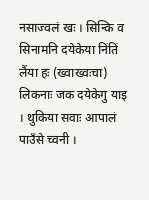नसाज्वलं खः । सिन्कि व सिनामनि दयेकेया निंतिं लैंया हः (ख्वाख्वःचा) लिकनाः जक दयेकेगु याइ । थुकिया सवाः आपालं पाउँसे च्वनी ।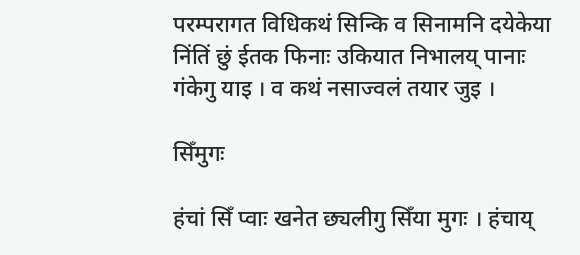परम्परागत विधिकथं सिन्कि व सिनामनि दयेकेया निंतिं छुं ईतक फिनाः उकियात निभालय् पानाः गंकेगु याइ । व कथं नसाज्वलं तयार जुइ ।

सिँमुगः

हंचां सिँ प्वाः खनेत छ्यलीगु सिँया मुगः । हंचाय्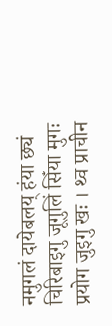नमुगलं दायेबलय् हंया छ्यं चिरिबाइगु जूगुलिं सिँया मुगः प्रयोग जुइगु खः । थ्व प्राचीन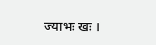ज्याभः खः ।